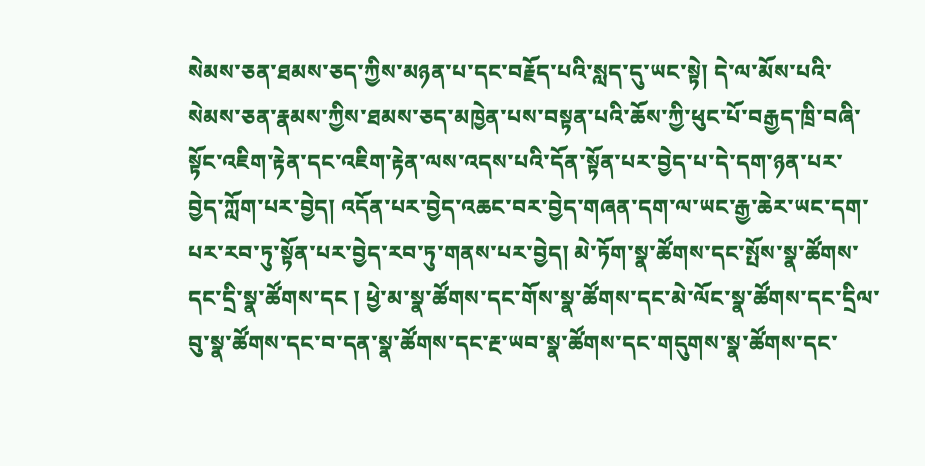སེམས་ཅན་ཐམས་ཅད་ཀྱིས་མཉན་པ་དང་བརྗོད་པའི་སླད་དུ་ཡང་སྟེ། དེ་ལ་མོས་པའི་སེམས་ཅན་རྣམས་ཀྱིས་ཐམས་ཅད་མཁྱེན་པས་བསྟན་པའི་ཆོས་ཀྱི་ཕུང་པོ་བརྒྱད་ཁྲི་བཞི་སྟོང་འཇིག་རྟེན་དང་འཇིག་རྟེན་ལས་འདས་པའི་དོན་སྟོན་པར་བྱེད་པ་དེ་དག་ཉན་པར་བྱེད་ཀློག་པར་བྱེད། འདོན་པར་བྱེད་འཆང་བར་བྱེད་གཞན་དག་ལ་ཡང་རྒྱ་ཆེར་ཡང་དག་པར་རབ་ཏུ་སྟོན་པར་བྱེད་རབ་ཏུ་གནས་པར་བྱེད། མེ་ཏོག་སྣ་ཚོགས་དང་སྤོས་སྣ་ཚོགས་དང་དྲི་སྣ་ཚོགས་དང ། ཕྱེ་མ་སྣ་ཚོགས་དང་གོས་སྣ་ཚོགས་དང་མེ་ལོང་སྣ་ཚོགས་དང་དྲིལ་བུ་སྣ་ཚོགས་དང་བ་དན་སྣ་ཚོགས་དང་རྔ་ཡབ་སྣ་ཚོགས་དང་གདུགས་སྣ་ཚོགས་དང་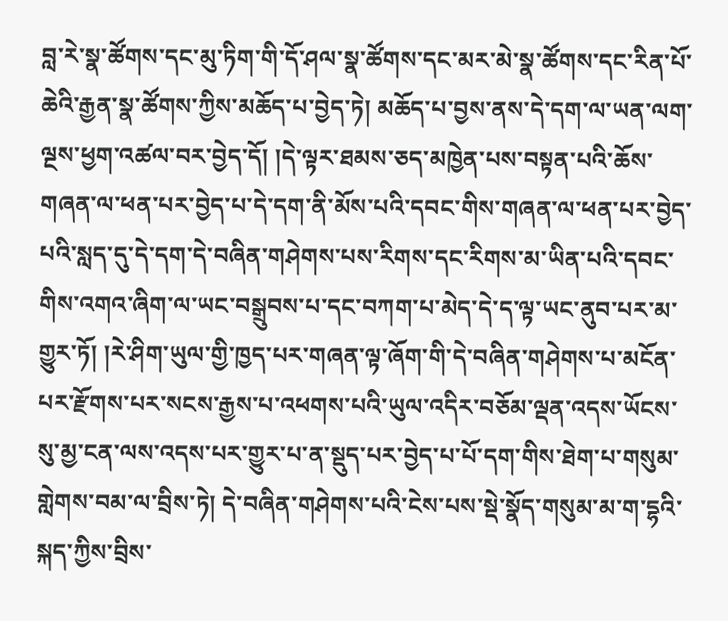བླ་རེ་སྣ་ཚོགས་དང་མུ་ཏིག་གི་དོ་ཤལ་སྣ་ཚོགས་དང་མར་མེ་སྣ་ཚོགས་དང་རིན་པོ་ཆེའི་རྒྱན་སྣ་ཚོགས་ཀྱིས་མཆོད་པ་བྱེད་ཏེ། མཆོད་པ་བྱས་ནས་དེ་དག་ལ་ཡན་ལག་ལྔས་ཕྱག་འཚལ་བར་བྱེད་དོ། །དེ་ལྟར་ཐམས་ཅད་མཁྱེན་པས་བསྟན་པའི་ཆོས་གཞན་ལ་ཕན་པར་བྱེད་པ་དེ་དག་ནི་མོས་པའི་དབང་གིས་གཞན་ལ་ཕན་པར་བྱེད་པའི་སླད་དུ་དེ་དག་དེ་བཞིན་གཤེགས་པས་རིགས་དང་རིགས་མ་ཡིན་པའི་དབང་གིས་འགའ་ཞིག་ལ་ཡང་བསྒྲུབས་པ་དང་བཀག་པ་མེད་དེ་ད་ལྟ་ཡང་ནུབ་པར་མ་གྱུར་ཏོ། །རེ་ཤིག་ཡུལ་གྱི་ཁྱད་པར་གཞན་ལྟ་ཞོག་གི་དེ་བཞིན་གཤེགས་པ་མངོན་པར་རྫོགས་པར་སངས་རྒྱས་པ་འཕགས་པའི་ཡུལ་འདིར་བཅོམ་ལྡན་འདས་ཡོངས་སུ་མྱ་ངན་ལས་འདས་པར་གྱུར་པ་ན་སྡུད་པར་བྱེད་པ་པོ་དག་གིས་ཐེག་པ་གསུམ་གླེགས་བམ་ལ་བྲིས་ཏེ། དེ་བཞིན་གཤེགས་པའི་ངེས་པས་སྡེ་སྣོད་གསུམ་མ་ག་དྷའི་སྐད་ཀྱིས་བྲིས་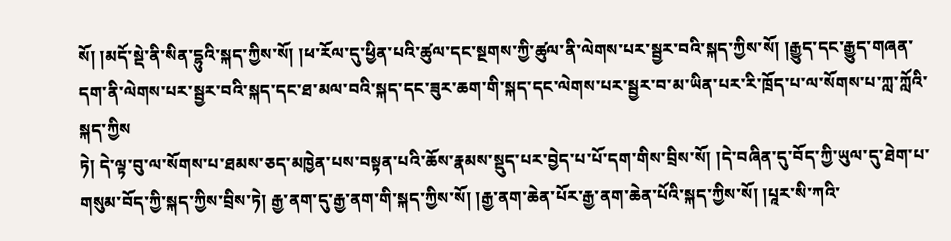སོ། །མདོ་སྡེ་ནི་སིན་དྷུའི་སྐད་ཀྱིས་སོ། །ཕ་རོལ་དུ་ཕྱིན་པའི་ཚུལ་དང་སྔགས་ཀྱི་ཚུལ་ནི་ལེགས་པར་སྦྱར་བའི་སྐད་ཀྱིས་སོ། །རྒྱུད་དང་རྒྱུད་གཞན་དག་ནི་ལེགས་པར་སྦྱར་བའི་སྐད་དང་ཐ་མལ་བའི་སྐད་དང་ཟུར་ཆག་གི་སྐད་དང་ལེགས་པར་སྦྱར་བ་མ་ཡིན་པར་རི་ཁྲོད་པ་ལ་སོགས་པ་ཀླ་ཀློའི་སྐད་ཀྱིས
ཏེ། དེ་ལྟ་བུ་ལ་སོགས་པ་ཐམས་ཅད་མཁྱེན་པས་བསྟན་པའི་ཆོས་རྣམས་སྡུད་པར་བྱེད་པ་པོ་དག་གིས་བྲིས་སོ། །དེ་བཞིན་དུ་བོད་ཀྱི་ཡུལ་དུ་ཐེག་པ་གསུམ་བོད་ཀྱི་སྐད་ཀྱིས་བྲིས་ཏེ། རྒྱ་ནག་དུ་རྒྱ་ནག་གི་སྐད་ཀྱིས་སོ། །རྒྱ་ནག་ཆེན་པོར་རྒྱ་ནག་ཆེན་པོའི་སྐད་ཀྱིས་སོ། །པཱར་སི་ཀའི་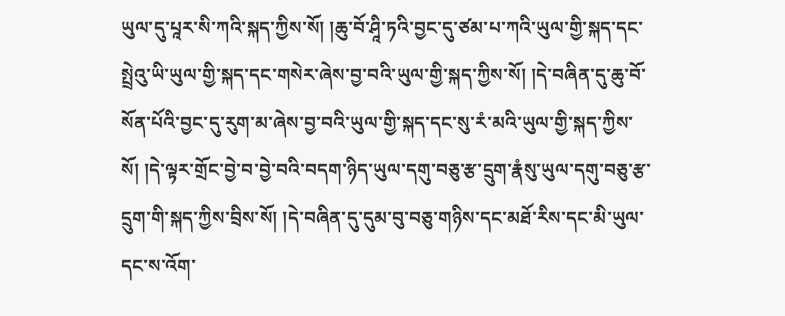ཡུལ་དུ་པཱར་སི་ཀའི་སྐད་ཀྱིས་སོ། །ཆུ་བོ་ཤཱི་ཏའི་བྱང་དུ་ཙམ་པ་ཀའི་ཡུལ་གྱི་སྐད་དང་སྤྲེའུ་ཡི་ཡུལ་གྱི་སྐད་དང་གསེར་ཞེས་བྱ་བའི་ཡུལ་གྱི་སྐད་ཀྱིས་སོ། །དེ་བཞིན་དུ་ཆུ་བོ་སོན་པོའི་བྱང་དུ་རུག་མ་ཞེས་བྱ་བའི་ཡུལ་གྱི་སྐད་དང་སུ་རཾ་མའི་ཡུལ་གྱི་སྐད་ཀྱིས་སོ། །དེ་ལྟར་གྲོང་བྱེ་བ་བྱེ་བའི་བདག་ཉིད་ཡུལ་དགུ་བཅུ་རྩ་དྲུག་རྣཾསུ་ཡུལ་དགུ་བཅུ་རྩ་དྲུག་གི་སྐད་ཀྱིས་བྲིས་སོ། །དེ་བཞིན་དུ་དུམ་བུ་བཅུ་གཉིས་དང་མཐོ་རིས་དང་མི་ཡུལ་དང་ས་འོག་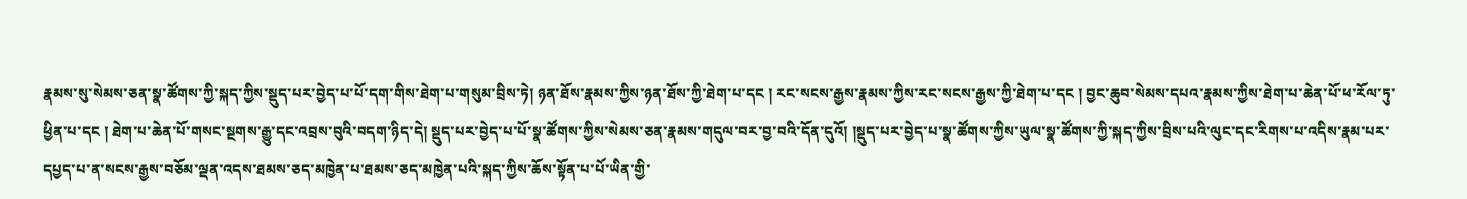རྣམས་སུ་སེམས་ཅན་སྣ་ཚོགས་ཀྱི་སྐད་ཀྱིས་སྡུད་པར་བྱེད་པ་པོ་དག་གིས་ཐེག་པ་གསུམ་བྲིས་ཏེ། ཉན་ཐོས་རྣམས་ཀྱིས་ཉན་ཐོས་ཀྱི་ཐེག་པ་དང ། རང་སངས་རྒྱས་རྣམས་ཀྱིས་རང་སངས་རྒྱས་ཀྱི་ཐེག་པ་དང ། བྱང་ཆུབ་སེམས་དཔའ་རྣམས་ཀྱིས་ཐེག་པ་ཆེན་པོ་ཕ་རོལ་ཏུ་ཕྱིན་པ་དང ། ཐེག་པ་ཆེན་པོ་གསང་སྔགས་རྒྱུ་དང་འབྲས་བུའི་བདག་ཉིད་དེ། སྡུད་པར་བྱེད་པ་པོ་སྣ་ཚོགས་ཀྱིས་སེམས་ཅན་རྣམས་གདུལ་བར་བྱ་བའི་དོན་དུའོ། །སྡུད་པར་བྱེད་པ་སྣ་ཚོགས་ཀྱིས་ཡུལ་སྣ་ཚོགས་ཀྱི་སྐད་ཀྱིས་བྲིས་པའི་ལུང་དང་རིགས་པ་འདིས་རྣམ་པར་དཔྱད་པ་ན་སངས་རྒྱས་བཅོམ་ལྡན་འདས་ཐམས་ཅད་མཁྱེན་པ་ཐམས་ཅད་མཁྱེན་པའི་སྐད་ཀྱིས་ཆོས་སྟོན་པ་པོ་ཡིན་གྱི་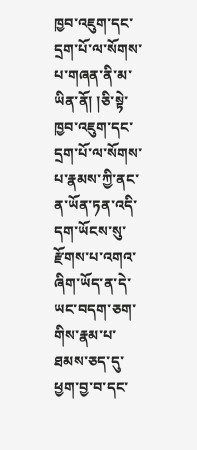ཁྱབ་འཇུག་དང་དྲག་པོ་ལ་སོགས་པ་གཞན་ནི་མ་ཡིན་ནོ། །ཅི་སྟེ་ཁྱབ་འཇུག་དང་དྲག་པོ་ལ་སོགས་པ་རྣམས་ཀྱི་ནང་ན་ཡོན་ཏན་འདི་དག་ཡོངས་སུ་རྫོགས་པ་འགའ་ཞིག་ཡོད་ན་དེ་ཡང་བདག་ཅག་གིས་རྣམ་པ་ཐམས་ཅད་དུ་ཕྱག་བྱ་བ་དང་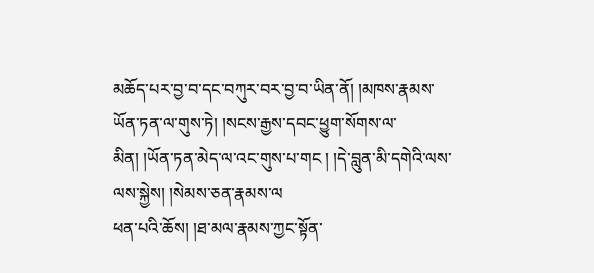མཆོད་པར་བྱ་བ་དང་བཀུར་བར་བྱ་བ་ཡིན་ནོ། །མཁས་རྣམས་ཡོན་ཏན་ལ་གུས་ཏེ། །སངས་རྒྱས་དབང་ཕྱུག་སོགས་ལ་མིན། །ཡོན་ཏན་མེད་ལ་འང་གུས་པ་གང ། །དེ་བླུན་མི་དགེའི་ལས་ལས་སྐྱེས། །སེམས་ཅན་རྣམས་ལ
ཕན་པའི་ཆོས། །ཐ་མལ་རྣམས་ཀྱང་སྟོན་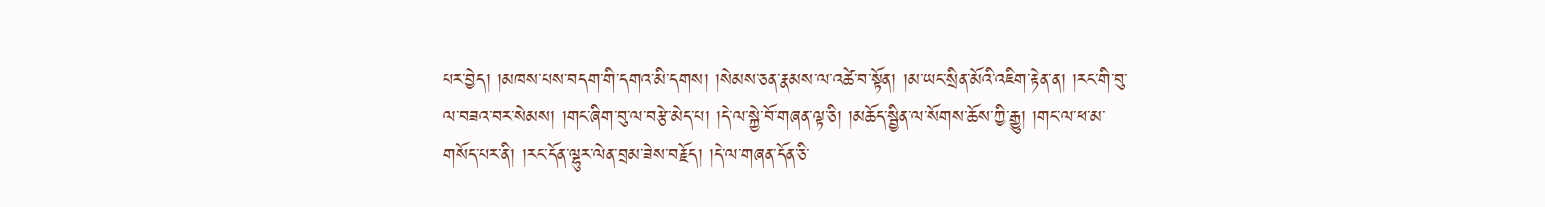པར་བྱེད། །མཁས་པས་བདག་གི་དགའ་མི་དགས། །སེམས་ཅན་རྣམས་ལ་འཚེ་བ་སྟོན། །མ་ཡང་སྲིན་མོའི་འཇིག་རྟེན་ན། །རང་གི་བུ་ལ་བཟའ་བར་སེམས། །གང་ཞིག་བུ་ལ་བརྩེ་མེད་པ། །དེ་ལ་སྐྱེ་བོ་གཞན་ལྟ་ཅི། །མཆོད་སྦྱིན་ལ་སོགས་ཆོས་ཀྱི་རྒྱུ། །གང་ལ་ཕ་མ་གསོད་པར་ནི། །རང་དོན་ལྷུར་ལེན་བྲམ་ཟེས་བརྗོད། །དེ་ལ་གཞན་དོན་ཅི་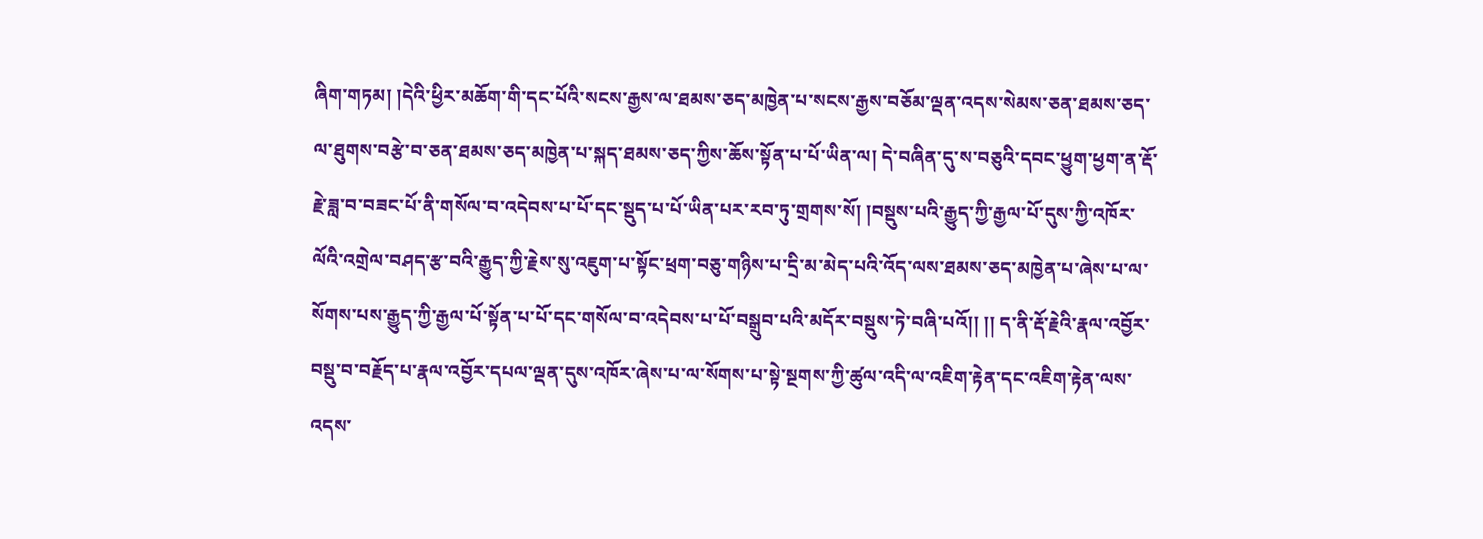ཞིག་གཏམ། །དེའི་ཕྱིར་མཆོག་གི་དང་པོའི་སངས་རྒྱས་ལ་ཐམས་ཅད་མཁྱེན་པ་སངས་རྒྱས་བཅོམ་ལྡན་འདས་སེམས་ཅན་ཐམས་ཅད་ལ་ཐུགས་བརྩེ་བ་ཅན་ཐམས་ཅད་མཁྱེན་པ་སྐད་ཐམས་ཅད་ཀྱིས་ཆོས་སྟོན་པ་པོ་ཡིན་ལ། དེ་བཞིན་དུ་ས་བཅུའི་དབང་ཕྱུག་ཕྱག་ན་རྡོ་རྗེ་ཟླ་བ་བཟང་པོ་ནི་གསོལ་བ་འདེབས་པ་པོ་དང་སྡུད་པ་པོ་ཡིན་པར་རབ་ཏུ་གྲགས་སོ། །བསྡུས་པའི་རྒྱུད་ཀྱི་རྒྱལ་པོ་དུས་ཀྱི་འཁོར་ལོའི་འགྲེལ་བཤད་རྩ་བའི་རྒྱུད་ཀྱི་རྗེས་སུ་འཇུག་པ་སྟོང་ཕྲག་བཅུ་གཉིས་པ་དྲི་མ་མེད་པའི་འོད་ལས་ཐམས་ཅད་མཁྱེན་པ་ཞེས་པ་ལ་སོགས་པས་རྒྱུད་ཀྱི་རྒྱལ་པོ་སྟོན་པ་པོ་དང་གསོལ་བ་འདེབས་པ་པོ་བསྒྲུབ་པའི་མདོར་བསྡུས་ཏེ་བཞི་པའོ།། །། ད་ནི་རྡོ་རྗེའི་རྣལ་འབྱོར་བསྡུ་བ་བརྗོད་པ་རྣལ་འབྱོར་དཔལ་ལྡན་དུས་འཁོར་ཞེས་པ་ལ་སོགས་པ་སྟེ་སྔགས་ཀྱི་ཚུལ་འདི་ལ་འཇིག་རྟེན་དང་འཇིག་རྟེན་ལས་འདས་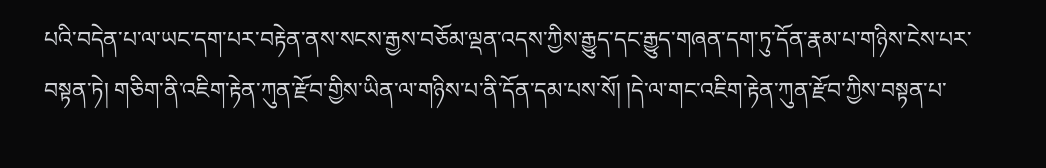པའི་བདེན་པ་ལ་ཡང་དག་པར་བརྟེན་ནས་སངས་རྒྱས་བཅོམ་ལྡན་འདས་ཀྱིས་རྒྱུད་དང་རྒྱུད་གཞན་དག་ཏུ་དོན་རྣམ་པ་གཉིས་ངེས་པར་བསྟན་ཏེ། གཅིག་ནི་འཇིག་རྟེན་ཀུན་རྫོབ་གྱིས་ཡིན་ལ་གཉིས་པ་ནི་དོན་དམ་པས་སོ། །དེ་ལ་གང་འཇིག་རྟེན་ཀུན་རྫོབ་ཀྱིས་བསྟན་པ་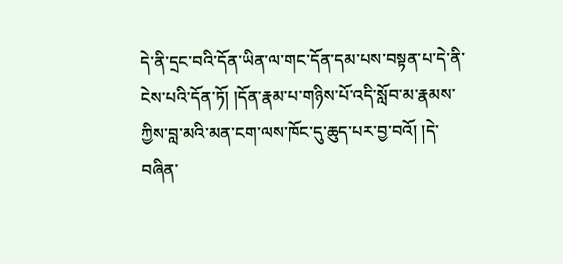དེ་ནི་དྲང་བའི་དོན་ཡིན་ལ་གང་དོན་དམ་པས་བསྟན་པ་དེ་ནི་ངེས་པའི་དོན་ཏོ། །དོན་རྣམ་པ་གཉིས་པོ་འདི་སློབ་མ་རྣམས་ཀྱིས་བླ་མའི་མན་ངག་ལས་ཁོང་དུ་ཆུད་པར་བྱ་བའོ། །དེ་བཞིན་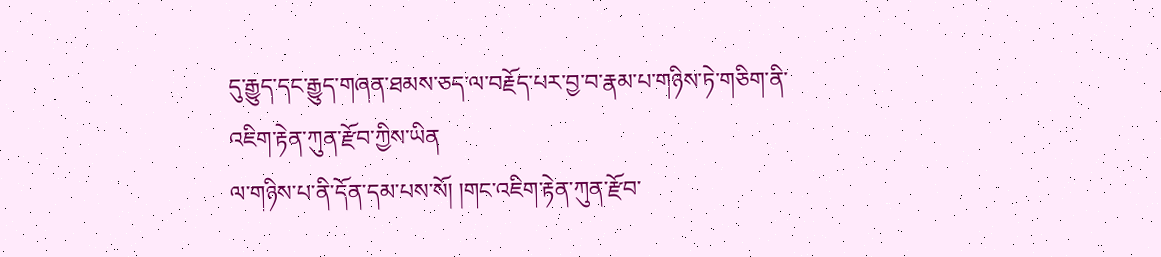དུ་རྒྱུད་དང་རྒྱུད་གཞན་ཐམས་ཅད་ལ་བརྗོད་པར་བྱ་བ་རྣམ་པ་གཉིས་ཏེ་གཅིག་ནི་འཇིག་རྟེན་ཀུན་རྫོབ་ཀྱིས་ཡིན
ལ་གཉིས་པ་ནི་དོན་དམ་པས་སོ། །གང་འཇིག་རྟེན་ཀུན་རྫོབ་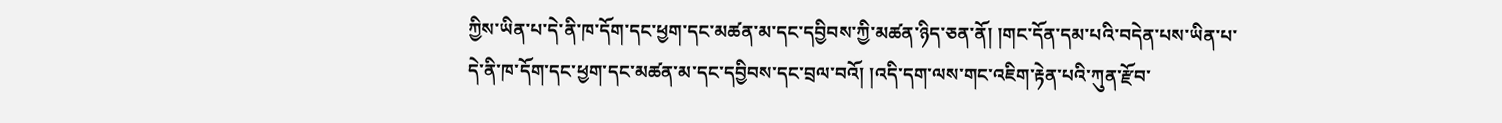ཀྱིས་ཡིན་པ་དེ་ནི་ཁ་དོག་དང་ཕྱག་དང་མཚན་མ་དང་དབྱིབས་ཀྱི་མཚན་ཉིད་ཅན་ནོ། །གང་དོན་དམ་པའི་བདེན་པས་ཡིན་པ་དེ་ནི་ཁ་དོག་དང་ཕྱག་དང་མཚན་མ་དང་དབྱིབས་དང་བྲལ་བའོ། །འདི་དག་ལས་གང་འཇིག་རྟེན་པའི་ཀུན་རྫོབ་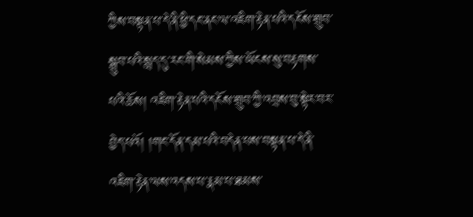ཀྱིས་བསྟན་པ་དེ་ནི་ཕྱི་དང་ནང་ལ་འཇིག་རྟེན་པའི་དངོས་གྲུབ་སྒྲུབ་པའི་སླད་དུ་རང་གི་སེམས་ཀྱིས་ཡོངས་སུ་བརྟགས་པའི་ཆོས། འཇིག་རྟེན་པའི་དངོས་གྲུབ་ཀྱི་འབྲས་བུ་སྟེར་བར་བྱེད་པའོ། །གང་དོན་དམ་པའི་བདེན་པས་བསྟན་པ་དེ་ནི་འཇིག་རྟེན་ལས་འདས་པ་རྣམ་པ་ཐམས་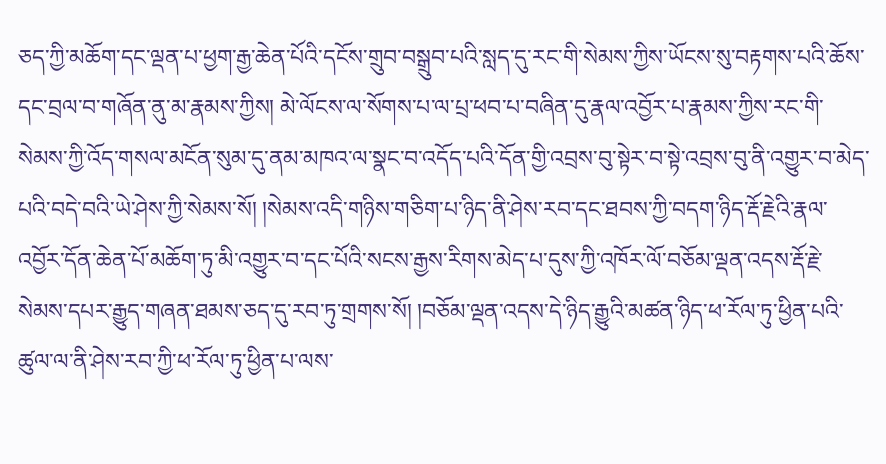ཅད་ཀྱི་མཆོག་དང་ལྡན་པ་ཕྱག་རྒྱ་ཆེན་པོའི་དངོས་གྲུབ་བསྒྲུབ་པའི་སླད་དུ་རང་གི་སེམས་ཀྱིས་ཡོངས་སུ་བརྟགས་པའི་ཆོས་དང་བྲལ་བ་གཞོན་ནུ་མ་རྣམས་ཀྱིས། མེ་ལོངས་ལ་སོགས་པ་ལ་པྲ་ཕབ་པ་བཞིན་དུ་རྣལ་འབྱོར་པ་རྣམས་ཀྱིས་རང་གི་སེམས་ཀྱི་འོད་གསལ་མངོན་སུམ་དུ་ནམ་མཁའ་ལ་སྣང་བ་འདོད་པའི་དོན་གྱི་འབྲས་བུ་སྟེར་བ་སྟེ་འབྲས་བུ་ནི་འགྱུར་བ་མེད་པའི་བདེ་བའི་ཡེ་ཤེས་ཀྱི་སེམས་སོ། །སེམས་འདི་གཉིས་གཅིག་པ་ཉིད་ནི་ཤེས་རབ་དང་ཐབས་ཀྱི་བདག་ཉིད་རྡོ་རྗེའི་རྣལ་འབྱོར་དོན་ཆེན་པོ་མཆོག་ཏུ་མི་འགྱུར་བ་དང་པོའི་སངས་རྒྱས་རིགས་མེད་པ་དུས་ཀྱི་འཁོར་ལོ་བཅོམ་ལྡན་འདས་རྡོ་རྗེ་སེམས་དཔར་རྒྱུད་གཞན་ཐམས་ཅད་དུ་རབ་ཏུ་གྲགས་སོ། །བཅོམ་ལྡན་འདས་དེ་ཉིད་རྒྱུའི་མཚན་ཉིད་ཕ་རོལ་ཏུ་ཕྱིན་པའི་ཚུལ་ལ་ནི་ཤེས་རབ་ཀྱི་ཕ་རོལ་ཏུ་ཕྱིན་པ་ལས་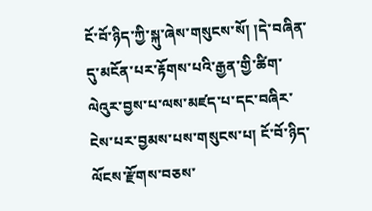ངོ་བོ་ཉིད་ཀྱི་སྐུ་ཞེས་གསུངས་སོ། །དེ་བཞིན་དུ་མངོན་པར་རྟོགས་པའི་རྒྱན་གྱི་ཚིག་ལེའུར་བྱས་པ་ལས་མཛད་པ་དང་བཞིར་ངེས་པར་བྱམས་པས་གསུངས་པ། ངོ་བོ་ཉིད་ལོངས་རྫོགས་བཅས་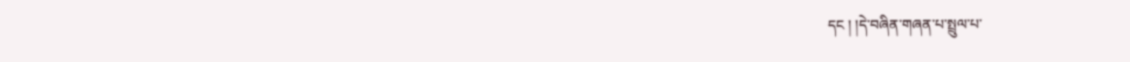དང ། །དེ་བཞིན་གཞན་པ་སྤྲུལ་པ་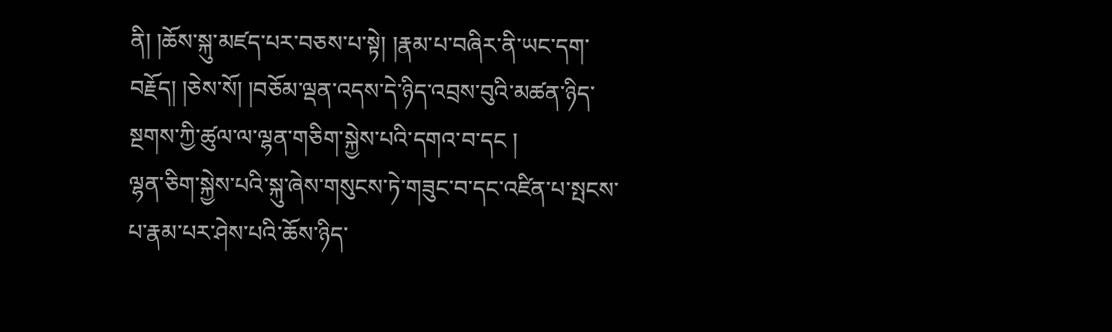ནི། །ཆོས་སྐུ་མཛད་པར་བཅས་པ་སྟེ། །རྣམ་པ་བཞིར་ནི་ཡང་དག་བརྗོད། །ཅེས་སོ། །བཅོམ་ལྡན་འདས་དེ་ཉིད་འབྲས་བུའི་མཚན་ཉིད་སྔགས་ཀྱི་ཚུལ་ལ་ལྷན་གཅིག་སྐྱེས་པའི་དགའ་བ་དང །
ལྷན་ཅིག་སྐྱེས་པའི་སྐུ་ཞེས་གསུངས་ཏེ་གཟུང་བ་དང་འཛིན་པ་སྤངས་པ་རྣམ་པར་ཤེས་པའི་ཆོས་ཉིད་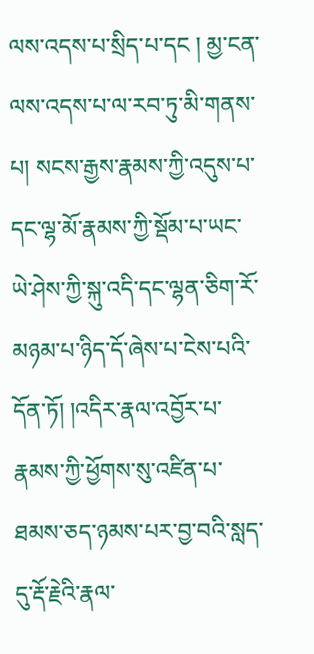ལས་འདས་པ་སྲིད་པ་དང ། མྱ་ངན་ལས་འདས་པ་ལ་རབ་ཏུ་མི་གནས་པ། སངས་རྒྱས་རྣམས་ཀྱི་འདུས་པ་དང་ལྷ་མོ་རྣམས་ཀྱི་སྡོམ་པ་ཡང་ཡེ་ཤེས་ཀྱི་སྐུ་འདི་དང་ལྷན་ཅིག་རོ་མཉམ་པ་ཉིད་དོ་ཞེས་པ་ངེས་པའི་དོན་ཏོ། །འདིར་རྣལ་འབྱོར་པ་རྣམས་ཀྱི་ཕྱོགས་སུ་འཛིན་པ་ཐམས་ཅད་ཉམས་པར་བྱ་བའི་སླད་དུ་རྡོ་རྗེའི་རྣལ་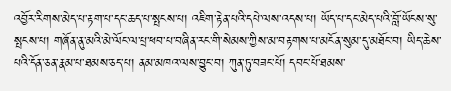འབྱོར་རིགས་མེད་པ་རྟག་པ་དང་ཆད་པ་སྤངས་པ། འཇིག་རྟེན་པའི་དཔེ་ལས་འདས་པ། ཡོད་པ་དང་མེད་པའི་བློ་ཡོངས་སུ་སྤངས་པ། གཞོན་ནུ་མའི་མེ་ལོང་ལ་པྲ་ཕབ་པ་བཞིན་རང་གི་སེམས་ཀྱིས་མ་བརྟགས་པ་མངོན་སུམ་དུ་མཐོང་བ། ཡིད་ཆེས་པའི་དོན་ཅན་རྣམ་པ་ཐམས་ཅད་པ། ནམ་མཁའ་ལས་བྱུང་བ། ཀུན་ཏུ་བཟང་པོ། དབང་པོ་ཐམས་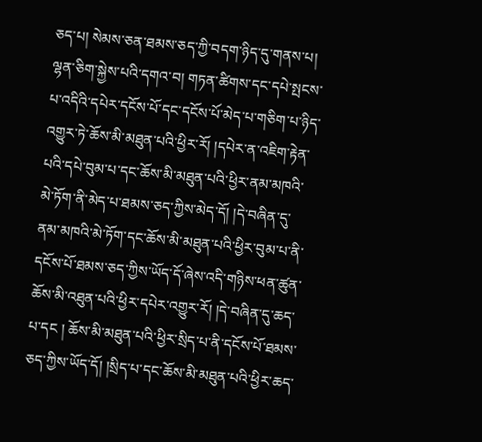ཅད་པ། སེམས་ཅན་ཐམས་ཅད་ཀྱི་བདག་ཉིད་དུ་གནས་པ། ལྷན་ཅིག་སྐྱེས་པའི་དགའ་བ། གཏན་ཚིགས་དང་དཔེ་སྤངས་པ་འདིའི་དཔེར་དངོས་པོ་དང་དངོས་པོ་མེད་པ་གཅིག་པ་ཉིད་འགྱུར་ཏེ་ཆོས་མི་མཐུན་པའི་ཕྱིར་རོ། །དཔེར་ན་འཇིག་རྟེན་པའི་དཔེ་བུམ་པ་དང་ཆོས་མི་མཐུན་པའི་ཕྱིར་ནམ་མཁའི་མེ་ཏོག་ནི་མེད་པ་ཐམས་ཅད་ཀྱིས་མེད་དོ། །དེ་བཞིན་དུ་ནམ་མཁའི་མེ་ཏོག་དང་ཆོས་མི་མཐུན་པའི་ཕྱིར་བུམ་པ་ནི་དངོས་པོ་ཐམས་ཅད་ཀྱིས་ཡོད་དོ་ཞེས་འདི་གཉིས་ཕན་ཚུན་ཆོས་མི་འཐུན་པའི་ཕྱིར་དཔེར་འགྱུར་རོ། །དེ་བཞིན་དུ་ཆད་པ་དང ། ཆོས་མི་མཐུན་པའི་ཕྱིར་སྲིད་པ་ནི་དངོས་པོ་ཐམས་ཅད་ཀྱིས་ཡོད་དོ། །སྲིད་པ་དང་ཆོས་མི་མཐུན་པའི་ཕྱིར་ཆད་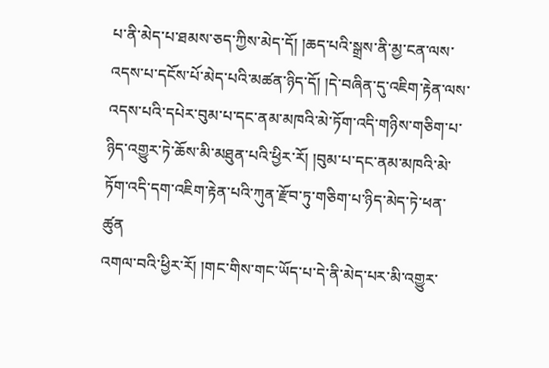པ་ནི་མེད་པ་ཐམས་ཅད་ཀྱིས་མེད་དོ། །ཆད་པའི་སྒྲས་ནི་མྱ་ངན་ལས་འདས་པ་དངོས་པོ་མེད་པའི་མཚན་ཉིད་དོ། །དེ་བཞིན་དུ་འཇིག་རྟེན་ལས་འདས་པའི་དཔེར་བུམ་པ་དང་ནམ་མཁའི་མེ་ཏོག་འདི་གཉིས་གཅིག་པ་ཉིད་འགྱུར་ཏེ་ཆོས་མི་མཐུན་པའི་ཕྱིར་རོ། །བུམ་པ་དང་ནམ་མཁའི་མེ་ཏོག་འདི་དག་འཇིག་རྟེན་པའི་ཀུན་རྫོབ་ཏུ་གཅིག་པ་ཉིད་མེད་ཏེ་ཕན་ཚུན
འགལ་བའི་ཕྱིར་རོ། །གང་གིས་གང་ཡོད་པ་དེ་ནི་མེད་པར་མི་འགྱུར་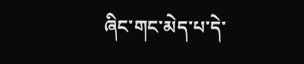ཞིང་གང་མེད་པ་དེ་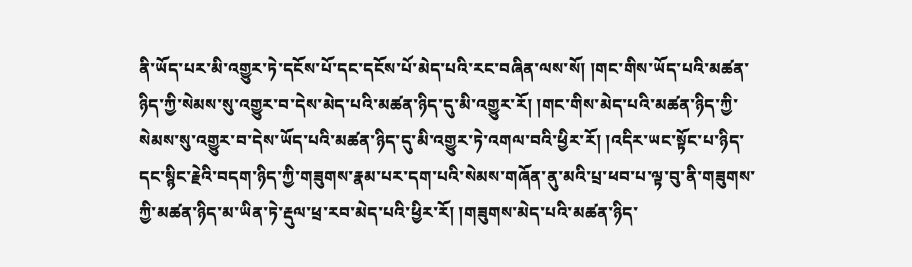ནི་ཡོད་པར་མི་འགྱུར་ཏེ་དངོས་པོ་དང་དངོས་པོ་མེད་པའི་རང་བཞིན་ལས་སོ། །གང་གིས་ཡོད་པའི་མཚན་ཉིད་ཀྱི་སེམས་སུ་འགྱུར་བ་དེས་མེད་པའི་མཚན་ཉིད་དུ་མི་འགྱུར་རོ། །གང་གིས་མེད་པའི་མཚན་ཉིད་ཀྱི་སེམས་སུ་འགྱུར་བ་དེས་ཡོད་པའི་མཚན་ཉིད་དུ་མི་འགྱུར་ཏེ་འགལ་བའི་ཕྱིར་རོ། །འདིར་ཡང་སྟོང་པ་ཉིད་དང་སྙིང་རྗེའི་བདག་ཉིད་ཀྱི་གཟུགས་རྣམ་པར་དག་པའི་སེམས་གཞོན་ནུ་མའི་པྲ་ཕབ་པ་ལྟ་བུ་ནི་གཟུགས་ཀྱི་མཚན་ཉིད་མ་ཡིན་ཏེ་རྡུལ་ཕྲ་རབ་མེད་པའི་ཕྱིར་རོ། །གཟུགས་མེད་པའི་མཚན་ཉིད་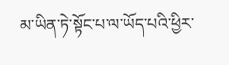མ་ཡིན་ཏེ་སྟོང་པ་ལ་ཡོད་པའི་ཕྱིར་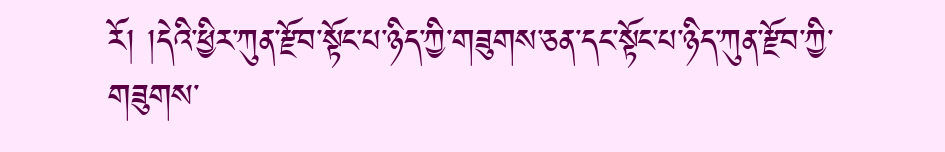རོ། །དེའི་ཕྱིར་ཀུན་རྫོབ་སྟོང་པ་ཉིད་ཀྱི་གཟུགས་ཅན་དང་སྟོང་པ་ཉིད་ཀུན་རྫོབ་ཀྱི་གཟུགས་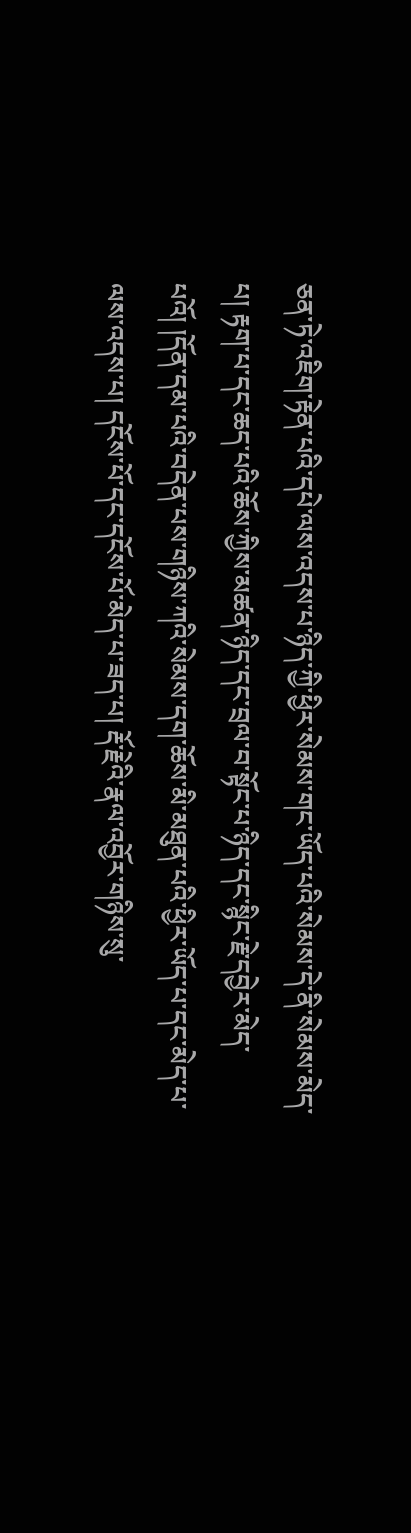ཅན་ཏེ་འཇིག་རྟེན་པའི་དཔེ་ལས་འདས་པ་ཉིད་ཀྱི་ཕྱིར་སེམས་གང་ཡོད་པའི་སེམས་དེ་ནི་སེམས་མེད་པ། རྟག་པ་དང་ཆད་པའི་ཆོས་ཀྱིས་མཚན་ཉིད་དང་བྲལ་བ་སྟོང་པ་ཉིད་དང་སྙིང་རྗེ་དབྱེར་མེད་པའོ། །དོན་དམ་པའི་བདེན་པས་གཉིས་ཀའི་སེམས་དག་ཆོས་མི་མཐུན་པའི་ཕྱིར་ཡོད་པ་དང་མེད་པ་ལས་འདས་པ། དངོས་པོ་དང་དངོས་པོ་མེད་པ་ཟད་པ། རྡོ་རྗེའི་རྣལ་འབྱོར་གཉིས་སུ་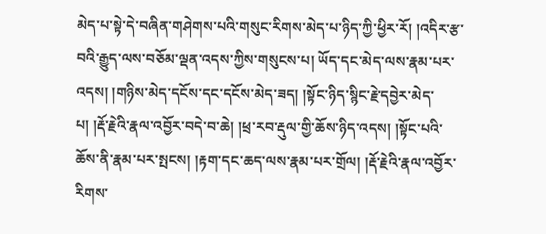མེད་པ་སྟེ་དེ་བཞིན་གཤེགས་པའི་གསུང་རིགས་མེད་པ་ཉིད་ཀྱི་ཕྱིར་རོ། །འདིར་རྩ་བའི་རྒྱུད་ལས་བཅོམ་ལྡན་འདས་ཀྱིས་གསུངས་པ། ཡོད་དང་མེད་ལས་རྣམ་པར་འདས། །གཉིས་མེད་དངོས་དང་དངོས་མེད་ཟད། །སྟོང་ཉིད་སྙིང་རྗེ་དབྱེར་མེད་པ། །རྡོ་རྗེའི་རྣལ་འབྱོར་བདེ་བ་ཆེ། །ཕྲ་རབ་རྡུལ་གྱི་ཆོས་ཉིད་འདས། །སྟོང་པའི་ཆོས་ནི་རྣམ་པར་སྤངས། །རྟག་དང་ཆད་ལས་རྣམ་པར་གྲོལ། །རྡོ་རྗེའི་རྣལ་འབྱོར་རིགས་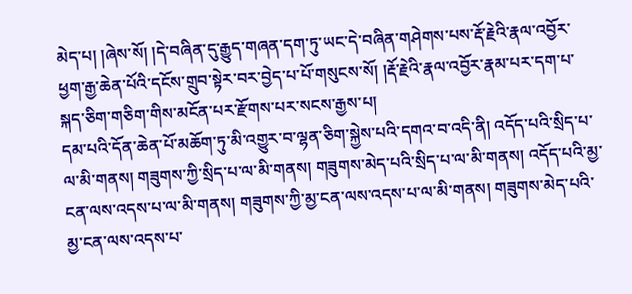མེད་པ། །ཞེས་སོ། །དེ་བཞིན་དུ་རྒྱུད་གཞན་དག་ཏུ་ཡང་དེ་བཞིན་གཤེགས་པས་རྡོ་རྗེའི་རྣལ་འབྱོར་ཕྱག་རྒྱ་ཆེན་པོའི་དངོས་གྲུབ་སྟེར་བར་བྱེད་པ་པོ་གསུངས་སོ། །རྡོ་རྗེའི་རྣལ་འབྱོར་རྣམ་པར་དག་པ་སྐད་ཅིག་གཅིག་གིས་མངོན་པར་རྫོགས་པར་སངས་རྒྱས་པ།
དམ་པའི་དོན་ཆེན་པོ་མཆོག་ཏུ་མི་འགྱུར་བ་ལྷན་ཅིག་སྐྱེས་པའི་དགའ་བ་འདི་ནི། འདོད་པའི་སྲིད་པ་ལ་མི་གནས། གཟུགས་ཀྱི་སྲིད་པ་ལ་མི་གནས། གཟུགས་མེད་པའི་སྲིད་པ་ལ་མི་གནས། འདོད་པའི་མྱ་ངན་ལས་འདས་པ་ལ་མི་གནས། གཟུགས་ཀྱི་མྱ་ངན་ལས་འདས་པ་ལ་མི་གནས། གཟུགས་མེད་པའི་མྱ་ངན་ལས་འདས་པ་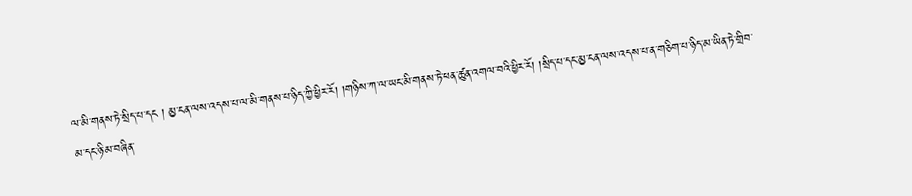ལ་མི་གནས་ཏེ་སྲིད་པ་དང ། མྱ་ངན་ལས་འདས་པ་ལ་མི་གནས་པ་ཉིད་ཀྱི་ཕྱིར་རོ། །གཉིས་ཀ་ལ་ཡང་མི་གནས་ཏེ་ཕན་ཚུན་འགལ་བའི་ཕྱིར་རོ། །སྲིད་པ་དང་མྱ་ངན་ལས་འདས་པ་ན་གཅིག་པ་ཉིད་མ་ཡིན་ཏེ་གྲིབ་མ་དང་ཉི་མ་བཞིན་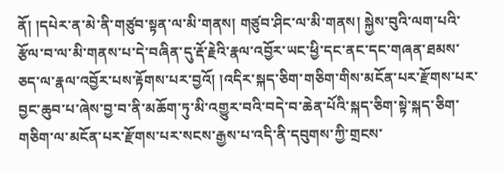ནོ། །དཔེར་ན་མེ་ནི་གཙུབ་སྟན་ལ་མི་གནས། གཙུབ་ཤིང་ལ་མི་གནས། སྐྱེས་བུའི་ལག་པའི་རྩོལ་བ་ལ་མི་གནས་པ་དེ་བཞིན་དུ་རྡོ་རྗེའི་རྣལ་འབྱོར་ཡང་ཕྱི་དང་ནང་དང་གཞན་ཐམས་ཅད་ལ་རྣལ་འབྱོར་པས་རྟོགས་པར་བྱའོ། །འདིར་སྐད་ཅིག་གཅིག་གིས་མངོན་པར་རྫོགས་པར་བྱང་ཆུབ་པ་ཞེས་བྱ་བ་ནི་མཆོག་ཏུ་མི་འགྱུར་བའི་བདེ་བ་ཆེན་པོའི་སྐད་ཅིག་སྟེ་སྐད་ཅིག་གཅིག་ལ་མངོན་པར་རྫོགས་པར་སངས་རྒྱས་པ་འདི་ནི་དབུགས་ཀྱི་གྲངས་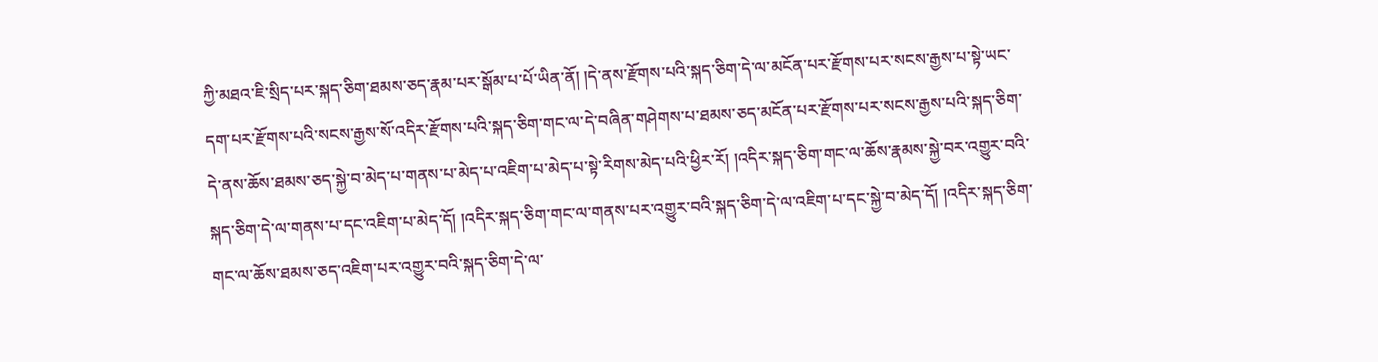ཀྱི་མཐའ་ཇི་སྲིད་པར་སྐད་ཅིག་ཐམས་ཅད་རྣམ་པར་སྒོམ་པ་པོ་ཡིན་ནོ། །དེ་ནས་རྫོགས་པའི་སྐད་ཅིག་དེ་ལ་མངོན་པར་རྫོགས་པར་སངས་རྒྱས་པ་སྟེ་ཡང་དག་པར་རྫོགས་པའི་སངས་རྒྱས་སོ་འདིར་རྫོགས་པའི་སྐད་ཅིག་གང་ལ་དེ་བཞིན་གཤེགས་པ་ཐམས་ཅད་མངོན་པར་རྫོགས་པར་སངས་རྒྱས་པའི་སྐད་ཅིག་དེ་ནས་ཆོས་ཐམས་ཅད་སྐྱེ་བ་མེད་པ་གནས་པ་མེད་པ་འཇིག་པ་མེད་པ་སྟེ་རིགས་མེད་པའི་ཕྱིར་རོ། །འདིར་སྐད་ཅིག་གང་ལ་ཆོས་རྣམས་སྐྱེ་བར་འགྱུར་བའི་སྐད་ཅིག་དེ་ལ་གནས་པ་དང་འཇིག་པ་མེད་དོ། །འདིར་སྐད་ཅིག་གང་ལ་གནས་པར་འགྱུར་བའི་སྐད་ཅིག་དེ་ལ་འཇིག་པ་དང་སྐྱེ་བ་མེད་དོ། །འདིར་སྐད་ཅིག་གང་ལ་ཆོས་ཐམས་ཅད་འཇིག་པར་འགྱུར་བའི་སྐད་ཅིག་དེ་ལ་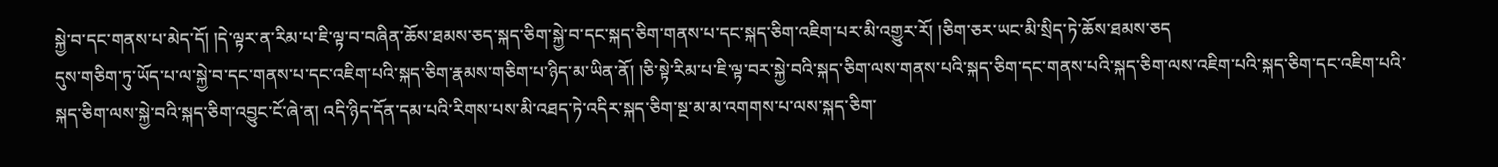སྐྱེ་བ་དང་གནས་པ་མེད་དོ། །དེ་ལྟར་ན་རིམ་པ་ཇི་ལྟ་བ་བཞིན་ཆོས་ཐམས་ཅད་སྐད་ཅིག་སྐྱེ་བ་དང་སྐད་ཅིག་གནས་པ་དང་སྐད་ཅིག་འཇིག་པར་མི་འགྱུར་རོ། །ཅིག་ཅར་ཡང་མི་སྲིད་ཏེ་ཆོས་ཐམས་ཅད
དུས་གཅིག་ཏུ་ཡོད་པ་ལ་སྐྱེ་བ་དང་གནས་པ་དང་འཇིག་པའི་སྐད་ཅིག་རྣམས་གཅིག་པ་ཉིད་མ་ཡིན་ནོ། །ཅི་སྟེ་རིམ་པ་ཇི་ལྟ་བར་སྐྱེ་བའི་སྐད་ཅིག་ལས་གནས་པའི་སྐད་ཅིག་དང་གནས་པའི་སྐད་ཅིག་ལས་འཇིག་པའི་སྐད་ཅིག་དང་འཇིག་པའི་སྐད་ཅིག་ལས་སྐྱེ་བའི་སྐད་ཅིག་འབྱུང་ངོ་ཞེ་ན། འདི་ཉིད་དོན་དམ་པའི་རིགས་པས་མི་འཐད་ཏེ་འདིར་སྐད་ཅིག་སྔ་མ་མ་འགགས་པ་ལས་སྐད་ཅིག་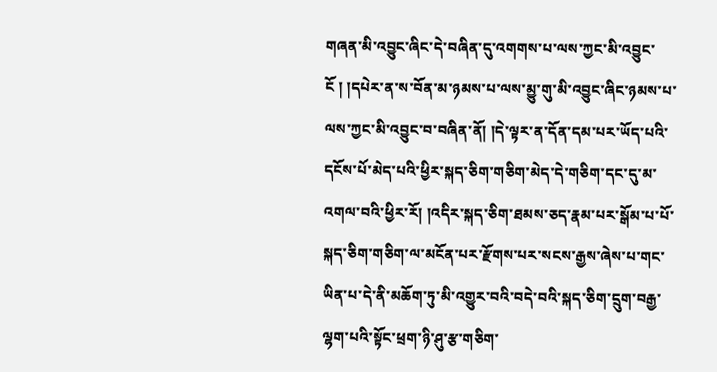གཞན་མི་འབྱུང་ཞིང་དེ་བཞིན་དུ་འགགས་པ་ལས་ཀྱང་མི་འབྱུང་ངོ ། །དཔེར་ན་ས་བོན་མ་ཉམས་པ་ལས་མྱུ་གུ་མི་འབྱུང་ཞིང་ཉམས་པ་ལས་ཀྱང་མི་འབྱུང་བ་བཞིན་ནོ། །དེ་ལྟར་ན་དོན་དམ་པར་ཡོད་པའི་དངོས་པོ་མེད་པའི་ཕྱིར་སྐད་ཅིག་གཅིག་མེད་དེ་གཅིག་དང་དུ་མ་འགལ་བའི་ཕྱིར་རོ། །འདིར་སྐད་ཅིག་ཐམས་ཅད་རྣམ་པར་སྒོམ་པ་པོ་སྐད་ཅིག་གཅིག་ལ་མངོན་པར་རྫོགས་པར་སངས་རྒྱས་ཞེས་པ་གང་ཡིན་པ་དེ་ནི་མཆོག་ཏུ་མི་འགྱུར་བའི་བདེ་བའི་སྐད་ཅིག་དྲུག་བརྒྱ་ལྷག་པའི་སྟོང་ཕྲག་ཉི་ཤུ་རྩ་གཅིག་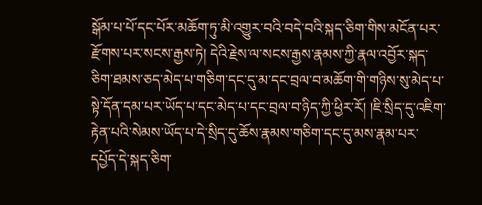སྒོམ་པ་པོ་དང་པོར་མཆོག་ཏུ་མི་འགྱུར་བའི་བདེ་བའི་སྐད་ཅིག་གིས་མངོན་པར་རྫོགས་པར་སངས་རྒྱས་ཏེ། དེའི་རྗེས་ལ་སངས་རྒྱས་རྣམས་ཀྱི་རྣལ་འབྱོར་སྐད་ཅིག་ཐམས་ཅད་མེད་པ་གཅིག་དང་དུ་མ་དང་བྲལ་བ་མཆོག་གི་གཉིས་སུ་མེད་པ་སྟེ་དོན་དམ་པར་ཡོད་པ་དང་མེད་པ་དང་བྲལ་བ་ཉིད་ཀྱི་ཕྱིར་རོ། །ཇི་སྲིད་དུ་འཇིག་རྟེན་པའི་སེམས་ཡོད་པ་དེ་སྲིད་དུ་ཆོས་རྣམས་གཅིག་དང་དུ་མས་རྣམ་པར་དཔྱོད་དེ་སྐད་ཅིག་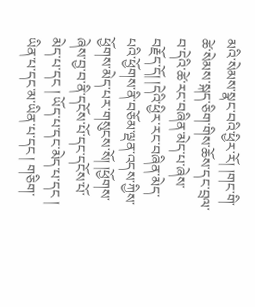མའི་སེམས་སྣང་བའི་ཕྱིར་རོ། །གང་གི་ཚེ་སེམས་སྐད་ཅིག་གིས་ཆོས་དང་བྲལ་བ་དེའི་ཚེ་རང་བཞིན་མེད་པ་ཞེས་བརྗོད་དོ། །དེའི་ཕྱིར་རང་བཞིན་མེད་པའི་ཕྱོགས་ནི་བཅོམ་ལྡན་འདས་ཀྱིས་ཕྱོགས་མེད་པར་གསུངས་སོ། །ཕྱོགས་ཞེས་བྱ་བ་ནི་དངོས་པོ་དང་དངོས་པོ་མེད་པ་དང ། ཡོད་པ་དང་མེད་པ་དང ། ཡིན་པ་དང་མ་ཡིན་པ་དང ། གཅིག་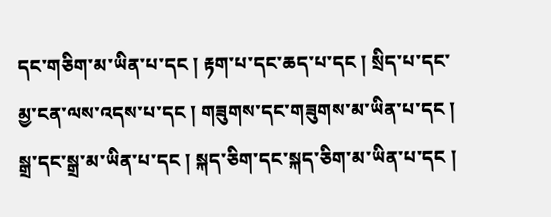དང་གཅིག་མ་ཡིན་པ་དང ། རྟག་པ་དང་ཆད་པ་དང ། སྲིད་པ་དང་མྱ་ངན་ལས་འདས་པ་དང ། གཟུགས་དང་གཟུགས་མ་ཡིན་པ་དང ། སྒྲ་དང་སྒྲ་མ་ཡིན་པ་དང ། སྐད་ཅིག་དང་སྐད་ཅིག་མ་ཡིན་པ་དང །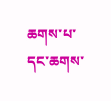ཆགས་པ་དང་ཆགས་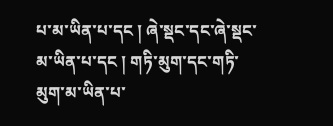པ་མ་ཡིན་པ་དང ། ཞེ་སྡང་དང་ཞེ་སྡང་མ་ཡིན་པ་དང ། གཏི་མུག་དང་གཏི་མུག་མ་ཡིན་པ་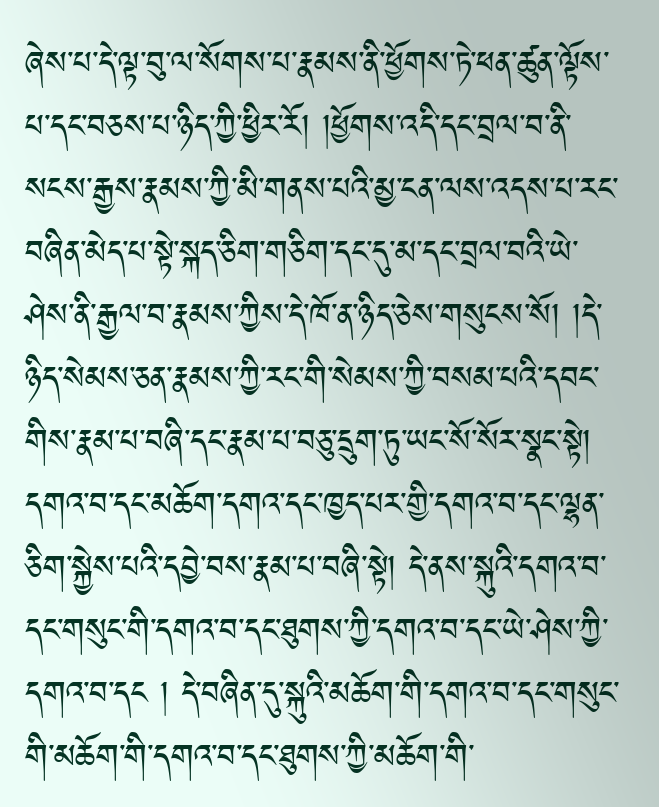ཞེས་པ་དེ་ལྟ་བུ་ལ་སོགས་པ་རྣམས་ནི་ཕྱོགས་ཏེ་ཕན་ཚུན་ལྟོས་པ་དང་བཅས་པ་ཉིད་ཀྱི་ཕྱིར་རོ། །ཕྱོགས་འདི་དང་བྲལ་བ་ནི་སངས་རྒྱས་རྣམས་ཀྱི་མི་གནས་པའི་མྱ་ངན་ལས་འདས་པ་རང་བཞིན་མེད་པ་སྟེ་སྐད་ཅིག་གཅིག་དང་དུ་མ་དང་བྲལ་བའི་ཡེ་ཤེས་ནི་རྒྱལ་བ་རྣམས་ཀྱིས་དེ་ཁོ་ན་ཉིད་ཅེས་གསུངས་སོ། །དེ་ཉིད་སེམས་ཅན་རྣམས་ཀྱི་རང་གི་སེམས་ཀྱི་བསམ་པའི་དབང་གིས་རྣམ་པ་བཞི་དང་རྣམ་པ་བཅུ་དྲུག་ཏུ་ཡང་སོ་སོར་སྣང་སྟེ། དགའ་བ་དང་མཆོག་དགའ་དང་ཁྱད་པར་གྱི་དགའ་བ་དང་ལྷན་ཅིག་སྐྱེས་པའི་དབྱེ་བས་རྣམ་པ་བཞི་སྟེ། དེ་ནས་སྐུའི་དགའ་བ་དང་གསུང་གི་དགའ་བ་དང་ཐུགས་ཀྱི་དགའ་བ་དང་ཡེ་ཤེས་ཀྱི་དགའ་བ་དང ། དེ་བཞིན་དུ་སྐུའི་མཆོག་གི་དགའ་བ་དང་གསུང་གི་མཆོག་གི་དགའ་བ་དང་ཐུགས་ཀྱི་མཆོག་གི་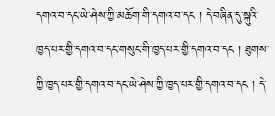དགའ་བ་དང་ཡེ་ཤེས་ཀྱི་མཆོག་གི་དགའ་བ་དང ། དེ་བཞིན་དུ་སྐུའི་ཁྱད་པར་གྱི་དགའ་བ་དང་གསུང་གི་ཁྱད་པར་གྱི་དགའ་བ་དང ། ཐུགས་ཀྱི་ཁྱད་པར་གྱི་དགའ་བ་དང་ཡེ་ཤེས་ཀྱི་ཁྱད་པར་གྱི་དགའ་བ་དང ། དེ་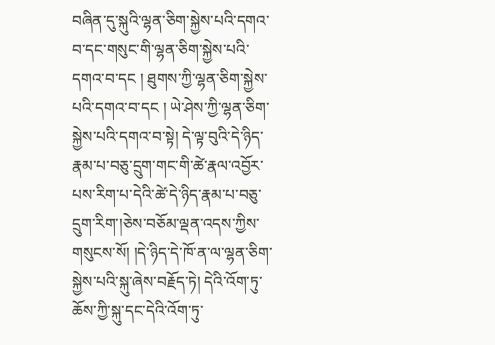བཞིན་དུ་སྐུའི་ལྷན་ཅིག་སྐྱེས་པའི་དགའ་བ་དང་གསུང་གི་ལྷན་ཅིག་སྐྱེས་པའི་དགའ་བ་དང ། ཐུགས་ཀྱི་ལྷན་ཅིག་སྐྱེས་པའི་དགའ་བ་དང ། ཡེ་ཤེས་ཀྱི་ལྷན་ཅིག་སྐྱེས་པའི་དགའ་བ་སྟེ། དེ་ལྟ་བུའི་དེ་ཉིད་རྣམ་པ་བཅུ་དྲུག་གང་གི་ཚེ་རྣལ་འབྱོར་པས་རིག་པ་དེའི་ཚེ་དེ་ཉིད་རྣམ་པ་བཅུ་དྲུག་རིག་།ཅེས་བཅོམ་ལྡན་འདས་ཀྱིས་གསུངས་སོ། །དེ་ཉིད་དེ་ཁོ་ན་ལ་ལྷན་ཅིག་སྐྱེས་པའི་སྐུ་ཞེས་བརྗོད་ཏེ། དེའི་འོག་ཏུ་ཆོས་ཀྱི་སྐུ་དང་དེའི་འོག་ཏུ་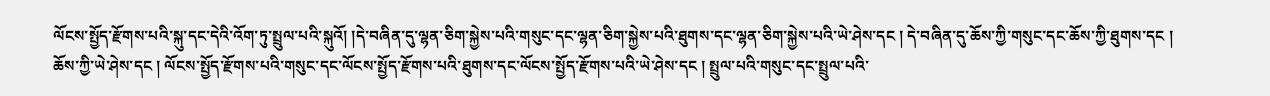ལོངས་སྤྱོད་རྫོགས་པའི་སྐུ་དང་དེའི་འོག་ཏུ་སྤྲུལ་པའི་སྐུའོ། །དེ་བཞིན་དུ་ལྷན་ཅིག་སྐྱེས་པའི་གསུང་དང་ལྷན་ཅིག་སྐྱེས་པའི་ཐུགས་དང་ལྷན་ཅིག་སྐྱེས་པའི་ཡེ་ཤེས་དང ། དེ་བཞིན་དུ་ཆོས་ཀྱི་གསུང་དང་ཆོས་ཀྱི་ཐུགས་དང ། ཆོས་ཀྱི་ཡེ་ཤེས་དང ། ལོངས་སྤྱོད་རྫོགས་པའི་གསུང་དང་ལོངས་སྤྱོད་རྫོགས་པའི་ཐུགས་དང་ལོངས་སྤྱོད་རྫོགས་པའི་ཡེ་ཤེས་དང ། སྤྲུལ་པའི་གསུང་དང་སྤྲུལ་པའི་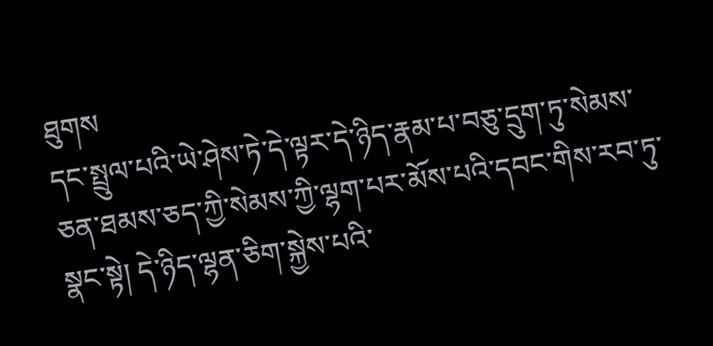ཐུགས
དང་སྤྲུལ་པའི་ཡེ་ཤེས་ཏེ་དེ་ལྟར་དེ་ཉིད་རྣམ་པ་བཅུ་དྲུག་ཏུ་སེམས་ཅན་ཐམས་ཅད་ཀྱི་སེམས་ཀྱི་ལྷག་པར་མོས་པའི་དབང་གིས་རབ་ཏུ་སྣང་སྟེ། དེ་ཉིད་ལྷན་ཅིག་སྐྱེས་པའི་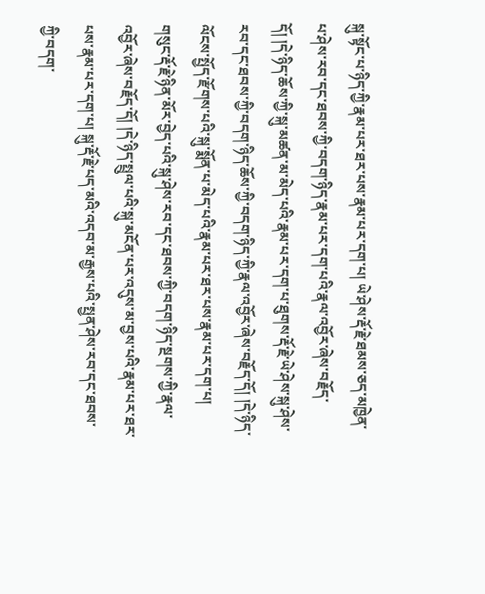སྐུ་སྟོང་པ་ཉིད་ཀྱི་རྣམ་པར་ཐར་པས་རྣམ་པར་དག་པ། ཡེ་ཤེས་རྡོ་རྗེ་ཐམས་ཅད་མཁྱེན་པ་ཤེས་རབ་དང་ཐབས་ཀྱི་བདག་ཉིད་རྣམ་པར་དག་པའི་རྣལ་འབྱོར་ཞེས་བརྗོད་དོ། །དེ་ཉིད་ཆོས་ཀྱི་སྐུ་མཚན་མ་མེད་པའི་རྣམ་པར་དག་པ་ཐུགས་རྡོ་རྗེ་ཡེ་ཤེས་སྐུ་ཤེས་རབ་དང་ཐབས་ཀྱི་བདག་ཉིད་ཆོས་ཀྱི་བདག་ཉིད་ཀྱི་རྣལ་འབྱོར་ཞེས་བརྗོད་དོ། །དེ་ཉིད་ལོངས་སྤྱོད་རྫོགས་པའི་སྐུ་སྨོན་པ་མེད་པའི་རྣམ་པར་ཐར་པས་རྣམ་པར་དག་པ། གསུང་རྡོ་རྗེ་ཉིན་མོར་བྱེད་པའི་སྐུ་ཤེས་རབ་དང་ཐབས་ཀྱི་བདག་ཉིད་སྔགས་ཀྱི་རྣལ་འབྱོར་ཞེས་བརྗོད་དོ། །དེ་ཉིད་སྤྲུལ་པའི་སྐུ་མངོན་པར་འདུས་མ་བྱས་པའི་རྣམ་པར་ཐར་པས་རྣམ་པར་དག་པ། སྐུ་རྡོ་རྗེ་པད་མའི་འདབ་མ་རྒྱས་པའི་སྤྱན་ཤེས་རབ་དང་ཐབས་ཀྱི་བདག་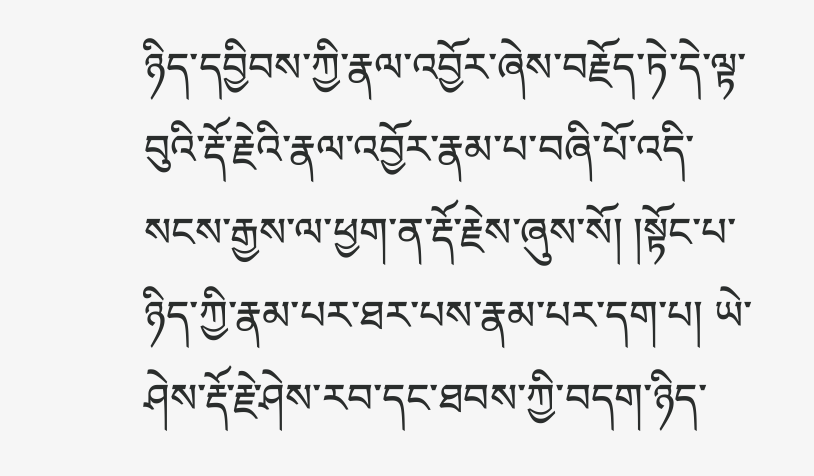ཉིད་དབྱིབས་ཀྱི་རྣལ་འབྱོར་ཞེས་བརྗོད་ཏེ་དེ་ལྟ་བུའི་རྡོ་རྗེའི་རྣལ་འབྱོར་རྣམ་པ་བཞི་པོ་འདི་སངས་རྒྱས་ལ་ཕྱག་ན་རྡོ་རྗེས་ཞུས་སོ། །སྟོང་པ་ཉིད་ཀྱི་རྣམ་པར་ཐར་པས་རྣམ་པར་དག་པ། ཡེ་ཤེས་རྡོ་རྗེ་ཤེས་རབ་དང་ཐབས་ཀྱི་བདག་ཉིད་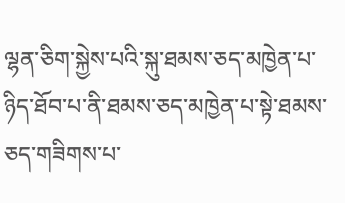ལྷན་ཅིག་སྐྱེས་པའི་སྐུ་ཐམས་ཅད་མཁྱེན་པ་ཉིད་ཐོབ་པ་ནི་ཐམས་ཅད་མཁྱེན་པ་སྟེ་ཐམས་ཅད་གཟིགས་པ་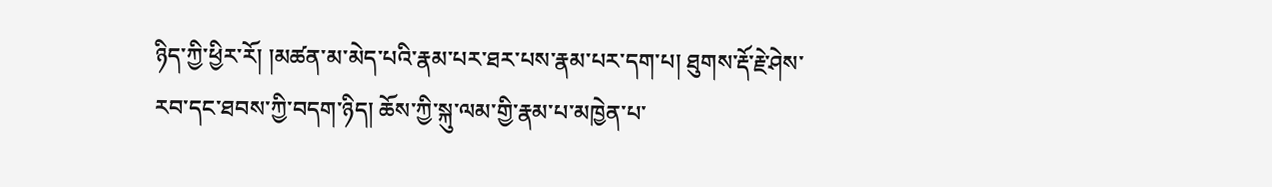ཉིད་ཀྱི་ཕྱིར་རོ། །མཚན་མ་མེད་པའི་རྣམ་པར་ཐར་པས་རྣམ་པར་དག་པ། ཐུགས་རྡོ་རྗེ་ཤེས་རབ་དང་ཐབས་ཀྱི་བདག་ཉིད། ཆོས་ཀྱི་སྐུ་ལམ་གྱི་རྣམ་པ་མཁྱེན་པ་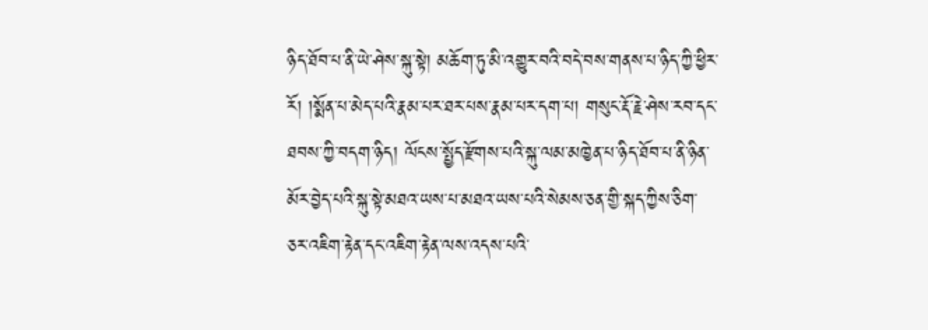ཉིད་ཐོབ་པ་ནི་ཡེ་ཤེས་སྐུ་སྟེ། མཆོག་ཏུ་མི་འགྱུར་བའི་བདེ་བས་གནས་པ་ཉིད་ཀྱི་ཕྱིར་རོ། །སྨོན་པ་མེད་པའི་རྣམ་པར་ཐར་པས་རྣམ་པར་དག་པ། གསུང་རྡོ་རྗེ་ཤེས་རབ་དང་ཐབས་ཀྱི་བདག་ཉིད། ལོངས་སྤྱོད་རྫོགས་པའི་སྐུ་ལམ་མཁྱེན་པ་ཉིད་ཐོབ་པ་ནི་ཉིན་མོར་བྱེད་པའི་སྐུ་སྟེ་མཐའ་ཡས་པ་མཐའ་ཡས་པའི་སེམས་ཅན་གྱི་སྐད་ཀྱིས་ཅིག་ཅར་འཇིག་རྟེན་དང་འཇིག་རྟེན་ལས་འདས་པའི་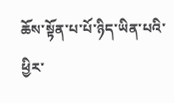ཆོས་སྟོན་པ་པོ་ཉིད་ཡིན་པའི་ཕྱིར་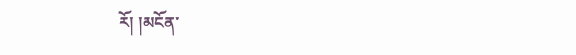རོ། །མངོན་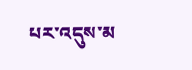པར་འདུས་མ